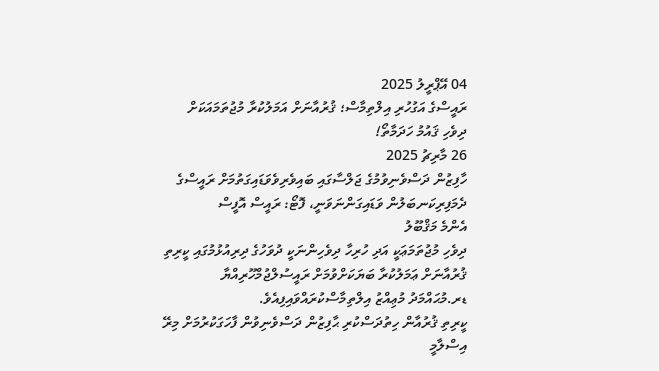04 އޭޕްރީލު 2025
ރައީސްގެ އަގުހުރި އިލްތިމާސް؛ ޤުރުއާނަށް އަމަލުކުރާ މުޖުތަމައަކަށް ދިވެހި ޤައުމު ހަދަމާތޯ!
26 މާރިޗު 2025
ހާފިޒުން ދަސްވެނިވުމުގެ ޖަލްސާގައި ބައިވެރިވެވަޑައިގަތުމަށް ރައީސްގެ ދެމަފިރިކަނބަލުން ވަޑައިގަންނަވަނީ، ފޮޓޯ: ރައީސް އޮފީސް
އެންމެ މަޤްބޫލު
ދިވެހި މުޖުތަމަޢަކީ އަދި ހުރިހާ ދިވެހިންނަކީ ދުވަހުގެ ދިރިއުޅުމުގައި ކީރިތި ޤުރުއާނަށް ޢަމަލުކުރާ ބަޔަކަށްވުމަށް ރައީސުލްޖުމްހޫރިއްޔާ ޑރ.މުޙައްމަދު މުޢިއްޒު އިލްތިމާސްކުރައްވައިފިއެވެ.
ކީރިތި ޤުރުއާން ހިތުދަސްކުރި ޙާފިޒުން ދަސްވެނިވުން ފާހަގަކުރުމަށް މިރޭ އިސްލާމީ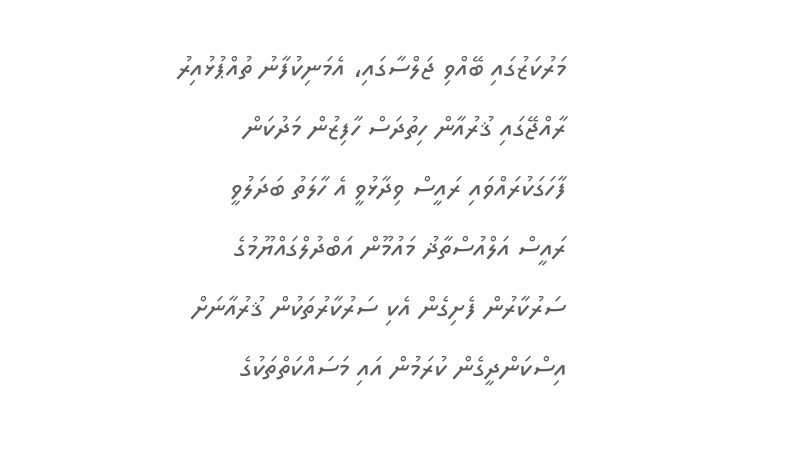މަރުކަޒުގައި ބޭއްވި ޖަލްސާގައި، އެމަނިކުފާނު ތުއްޕުޅުއިރު ރާއްޖޭގައި ޤުރުއާން ހިތުދަސް ހާފިޒުން މަދުކަން ފާހަގަކުރައްވައި ރައީސް ވިދާޅުވީ އެ ހާލަތު ބަދަލުވީ ރައީސް އަލްއުސްތާޛު މައުމޫން އަބްދުލްގައްޔޫމުގެ ސަރުކާރުން ފެށިގެން އެކި ސަރުކާރުތަކުން ޤުރުއާނަށް އިސްކަންދީގެން ކުރަމުން އައި މަސައްކަތްތަކުގެ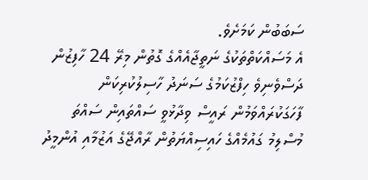ސަބަބުން ކަމަށެވެ.
އެ މަސައްކަތްތަކުގެ ނަތީޖާއެއްގެ ގޮތުން މިރޭ 24 ހާފިޒުން ދަސްވެނިވެ ހިފްޒުކަމުގެ ސަނަދު ހާސިލުކުރިކަން ފާހަގަކުރައްވަމުން ރައީސް ވިދާޅުވީ ސައްތައިން ސައްތަ މުސްލިމު ގައުމެއްގެ ހައިސިއްޔަތުން ރާއްޖޭގެ އަޒުމާއި އުންމީދު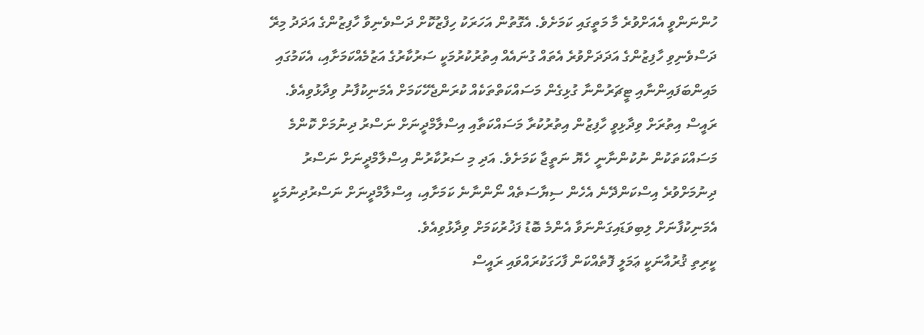ހުންނަންވީ އެއަށްވުރެ މާ މަތީގައި ކަމަށެވެ. އެގޮތުން އަހަރަކު ހިފްޒުކޮށް ދަސްވެނިވާ ހާފިޒުންގެ އަދަދު މިރޭ ދަސްވެނިވި ހާފިޒުންގެ އަދަދަށްވުރެ އެތައް ގުނައެއް އިތުރުކުރުމަކީ ސަރުކާރުގެ އަޒުމެއްކަމަށާއި، އެކަމުގައި މައިންބަފައިންނާއި ޓީޗަރުންނާ ގުޅިގެން މަސައްކަތްތަކެއް ކުރަންޖެހޭކަމަށް އެމަނިކުފާނު ވިދާޅުވިއެވެ.
ރައީސް އިތުރަށް ވިދާޅިވީ ހާފިޒުން އިތުރުކުރާ މަސައްކަތާއި އިސްލާމްދީނަށް ނަސްރު ދިނުމަށް ކޮންމެ މަސައްކަތަކުން ނުކުންނާނީ ހެޔޮ ނަތީޖާ ކަމަށެވެ. އަދި މި ސަރުކާރުން އިސްލާމްދީނަށް ނަސްރު ދިނުމަށްވުރެ އިސްކަންދޭނެ އެހެން ސިޔާސަތެއް ނޯންނާނެ ކަމަށާއި، އިސްލާމްދީނަށް ނަސްރުދިނުމަކީ އެމަނިކުފާނަށް ލިބިވަޑައިގަންނަވާ އެންމެ ބޮޑު ފަޚުރުކަމަށް ވިދާޅުވިއެވެ.
ކީރިތި ޤުރުއާނަކީ ޢަމަލީ ފޮތެއްކަން ފާހަގަކުރައްވައި ރައީސް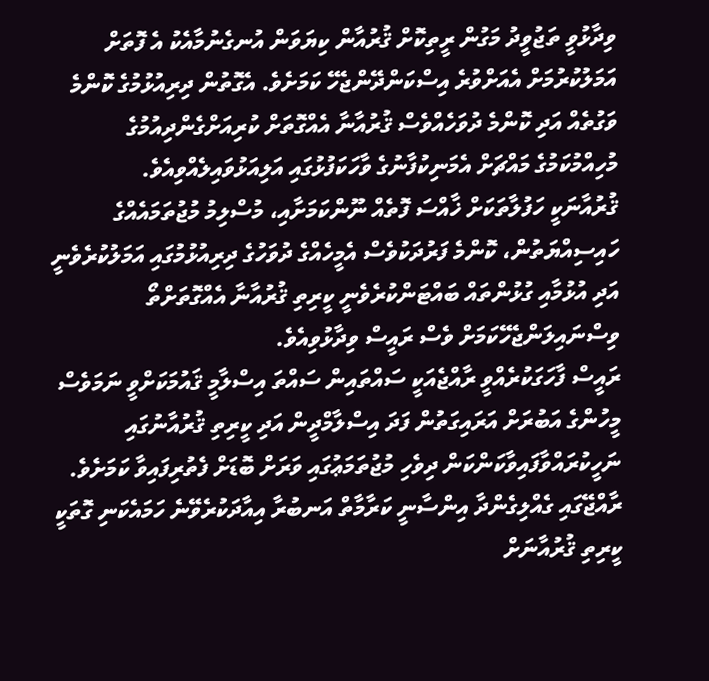ވިދާޅުވީ ތަޖުވީދު މަގުން ރީތިކޮށް ޤުރުއާން ކިޔަވަން އުނގެނުމާއެކު އެ ފޮތަށް އަމަލުކުރުމަށް އެއަށްވުރެ އިސްކަންދޭންޖެހޭ ކަމަށެވެ. އެގޮތުން ދިރިއުޅުމުގެ ކޮންމެ ވަގުތެއް އަދި ކޮންމެ ދުވަހެއްވެސް ޤުރުއާނާ އެއްގޮތަށް ކުރިއަށްގެންދިއުމުގެ މުހިއްމުކަމުގެ މައްޗަށް އެމަނިކުފާނުގެ ވާހަކަފުޅުގައި އަލިއަޅުވައިލެއްވިއެވެ.
ޤުރުއާނަކީ ހަފުލާތަކަށް ޚާއްސަ ފޮތެއް ނޫންކަމަށާއި، މުސްލިމު މުޖުތަމައެއްގެ ހައިސިއްޔަތުން، ކޮންމެ ފަރުދަކުވެސް އެމީހެއްގެ ދުވަހުގެ ދިރިއުޅުމުގައި އަމަލުކުރެވެނީ އަދި އުޅުމާއި ގުޅުންތައް ބައްޓަންކުރެވެނީ ކީރިތި ޤުރުއާނާ އެއްގޮތަށްތޯ ވިސްނައިލަންޖެހޭކަމަށް ވެސް ރައީސް ވިދާޅުވިއެވެ.
ރައީސް ފާހަގަކުރެއްވީ ރާއްޖެއަކީ ސައްތައިން ސައްތަ އިސްލާމީ ޤައުމަކަށްވީ ނަމަވެސް މީހުންގެ އަބުރަށް އަރައިގަތުން ފަދަ އިސްލާމްދީން އަދި ކީރިތި ޤުރުއާނުގައި ނަހީކުރައްވާފައިވާކަންކަން ދިވެހި މުޖުތަމަޢުގައި ވަރަށް ބޮޑަށް ފެތުރިފައިވާ ކަމަށެވެ.
ރާއްޖޭގައި ގެއްލިގެންދާ އިންސާނީ ކަރާމާތް އަނބުރާ އިއާދަކުރެވޭނެ ހަމައެކަނި ގޮތަކީ ކީރިތި ޤުރުއާނަށް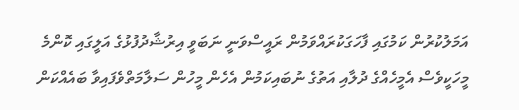އަމަލުކުރުން ކަމުގައި ފާހަގަކުރައްވަމުން ރައީސްވަނީ ނަބަވީ އިރުޝާދުފުޅުގެ އަލީގައި ކޮންމެ މީހަކީވެސް އެމީހެއްގެ ދުލާއި އަތުގެ ނުބައިކަމުން އެހެން މީހުން ސަލާމަތްވެފައިވާ ބައެއްކަން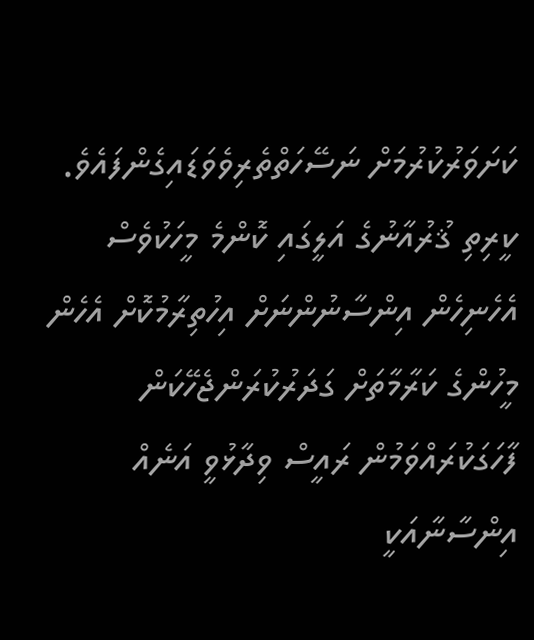ކަށަވަރުކުރުމަށް ނަސޭހަތްތެރިވެވަޑައިގެންފައެވެ.
ކީރިތި ޤުރުއާނުގެ އަލީގައި ކޮންމެ މީހަކުވެސް އެހެނިހެން އިންސާނުންނަށް އިހުތިރާމުކޮށް އެހެން މީހުންގެ ކަރާމާތަށް ގަދަރުކުރަންޖެހޭކަން ފާހަގަކުރައްވަމުން ރައީސް ވިދާޅުވީ އަނެއް އިންސާނާއަކީ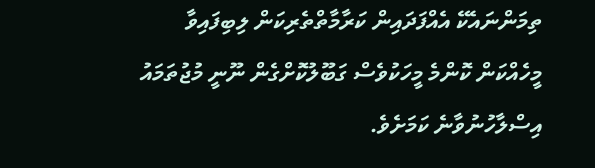ތިމަންނައެކޭ އެއްފަދައިން ކަރާމާތްތެރިކަން ލިބިފައިވާ މީހެއްކަން ކޮންމެ މީހަކުވެސް ގަބޫލުކޮށްގެން ނޫނީ މުޖުތަމައު އިސްލާހުނުވާނެ ކަމަށެވެ.